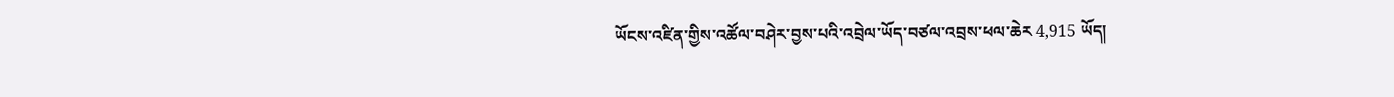ཡོངས་འཛིན་གྱིས་འཚོལ་བཤེར་བྱས་པའི་འབྲེལ་ཡོད་བཙལ་འབྲས་ཕལ་ཆེར 4,915 ཡོད།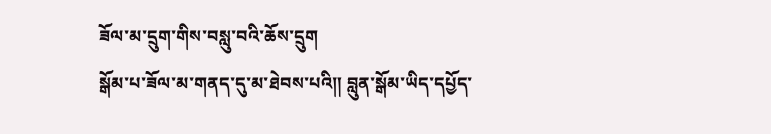ཟོལ་མ་དྲུག་གིས་བསླུ་བའི་ཆོས་དྲུག
སྒོམ་པ་ཟོལ་མ་གནད་དུ་མ་ཐེབས་པའི༎ བླུན་སྒོམ་ཡིད་དཔྱོད་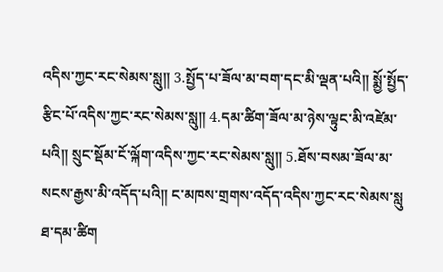འདིས་ཀྱང་རང་སེམས་སླུ༎ 3.སྤྱོད་པ་ཟོལ་མ་བག་དང་མི་ལྡན་པའི༎ སྨྱོ་སྤྱོད་རྩིང་པོ་འདིས་ཀྱང་རང་སེམས་སླུ༎ 4.དམ་ཚིག་ཟོལ་མ་ཉེས་ལྟུང་མི་འཛེམ་པའི༎ སྲུང་སྡོམ་ངོ་ལྐོག་འདིས་ཀྱང་རང་སེམས་སླུ༎ 5.ཐོས་བསམ་ཟོལ་མ་སངས་རྒྱས་མི་འདོད་པའི༎ ང་མཁས་གྲགས་འདོད་འདིས་ཀྱང་རང་སེམས་སླུ
ཐ་དམ་ཚིག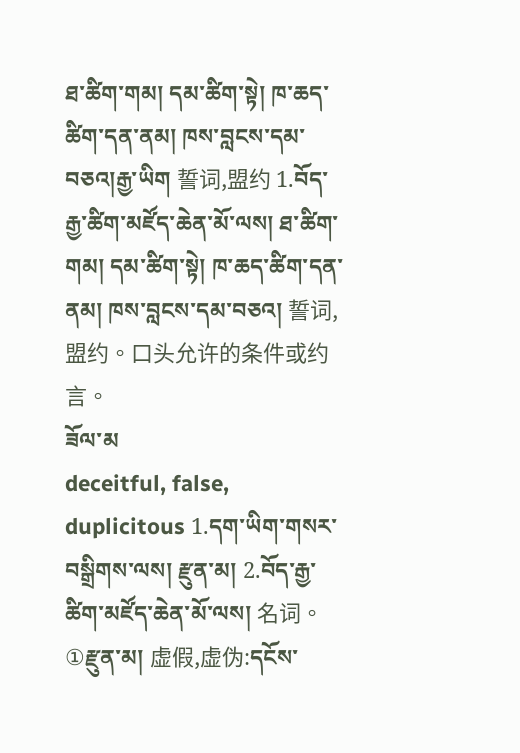ཐ་ཚིག་གམ། དམ་ཚིག་སྟེ། ཁ་ཆད་ཚིག་དན་ནམ། ཁས་བླངས་དམ་བཅའ།རྒྱ་ཡིག 誓词,盟约 1.བོད་རྒྱ་ཚིག་མཛོད་ཆེན་མོ་ལས། ཐ་ཚིག་གམ། དམ་ཚིག་སྟེ། ཁ་ཆད་ཚིག་དན་ནམ། ཁས་བླངས་དམ་བཅའ། 誓词,盟约。口头允许的条件或约言。
ཟོལ་མ
deceitful, false, duplicitous 1.དག་ཡིག་གསར་བསྒྲིགས་ལས། རྫུན་མ། 2.བོད་རྒྱ་ཚིག་མཛོད་ཆེན་མོ་ལས། 名词。①རྫུན་མ། 虚假,虚伪:དངོས་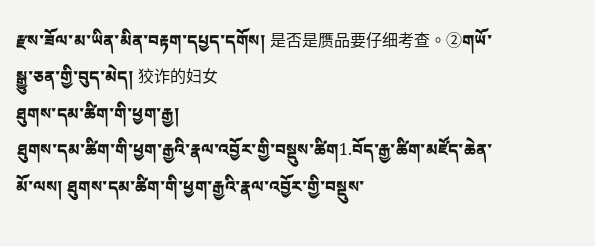རྫས་ཟོལ་མ་ཡིན་མིན་བརྟག་དཔྱད་དགོས། 是否是赝品要仔细考查。②གཡོ་སྒྱུ་ཅན་གྱི་བུད་མེད། 狡诈的妇女
ཐུགས་དམ་ཚིག་གི་ཕྱག་རྒྱ།
ཐུགས་དམ་ཚིག་གི་ཕྱག་རྒྱའི་རྣལ་འབྱོར་གྱི་བསྡུས་ཚིག1.བོད་རྒྱ་ཚིག་མཛོད་ཆེན་མོ་ལས། ཐུགས་དམ་ཚིག་གི་ཕྱག་རྒྱའི་རྣལ་འབྱོར་གྱི་བསྡུས་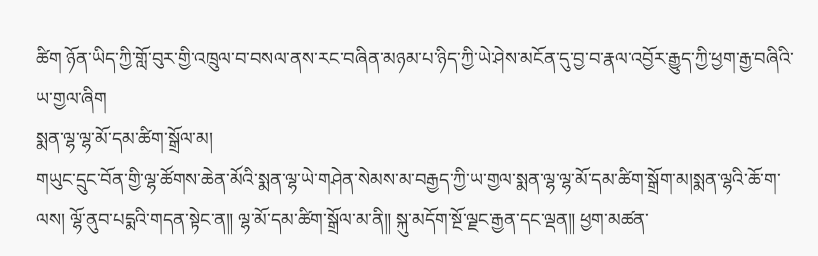ཚིག ཉོན་ཡིད་ཀྱི་གློ་བུར་གྱི་འཁྲུལ་བ་བསལ་ནས་རང་བཞིན་མཉམ་པ་ཉིད་ཀྱི་ཡེ་ཤེས་མངོན་དུ་བྱ་བ་རྣལ་འབྱོར་རྒྱུད་ཀྱི་ཕྱག་རྒྱ་བཞིའི་ཡ་གྱལ་ཞིག
སྨན་ལྷ་ལྷ་མོ་དམ་ཚིག་སྒྲོལ་མ།
གཡུང་དྲུང་བོན་གྱི་ལྷ་ཚོགས་ཆེན་མོའི་སྨན་ལྷ་ཡེ་གཤེན་སེམས་མ་བརྒྱད་ཀྱི་ཡ་གྱལ་སྨན་ལྷ་ལྷ་མོ་དམ་ཚིག་སྒྲོག་མ།སྨན་ལྷའི་ཆོ་ག་ལས། ལྷོ་ནུབ་པདྨའི་གདན་སྟེང་ན༎ ལྷ་མོ་དམ་ཚིག་སྒྲོལ་མ་ནི༎ སྐུ་མདོག་སྔོ་ལྗང་རྒྱན་དང་ལྡན༎ ཕྱག་མཚན་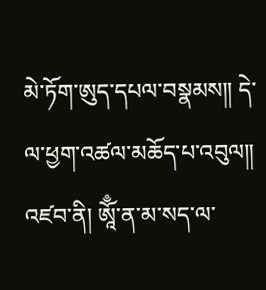མེ་ཏོག་ཨུད་དཔལ་བསྣམས༎ དེ་ལ་ཕྱག་འཚལ་མཆོད་པ་འབུལ༎ འཛབ་ནི། ཨཱོྃ་ན་མ་སད་ལ་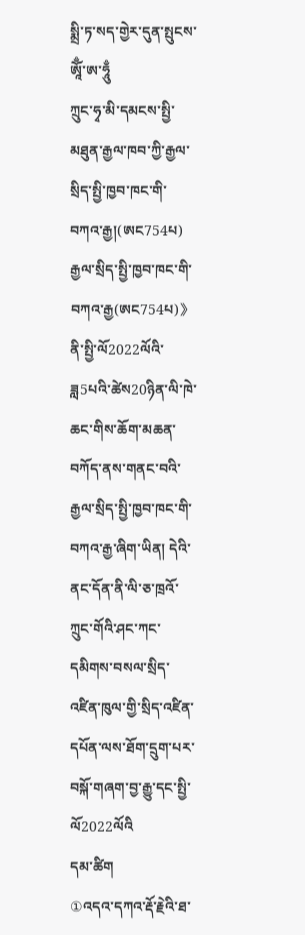སྨྲི་ཏ་སད་གྱེར་དུན་སྤུངས་ཨཱོྃ་ཨ་ཧཱུྃ
ཀྲུང་ཧྭ་མི་དམངས་སྤྱི་མཐུན་རྒྱལ་ཁབ་ཀྱི་རྒྱལ་སྲིད་སྤྱི་ཁྱབ་ཁང་གི་བཀའ་རྒྱ།(ཨང754པ)
རྒྱལ་སྲིད་སྤྱི་ཁྱབ་ཁང་གི་བཀའ་རྒྱ(ཨང754པ)》ནི་སྤྱི་ལོ2022ལོའི་ཟླ5པའི་ཚེས20ཉིན་ལི་ཁེ་ཆང་གིས་ཆོག་མཆན་བཀོད་ནས་གནང་བའི་རྒྱལ་སྲིད་སྤྱི་ཁྱབ་ཁང་གི་བཀའ་རྒྱ་ཞིག་ཡིན། དེའི་ནང་དོན་ནི་ལི་ཅ་ཁྲའོ་ཀྲུང་གོའི་ཤང་ཀང་དམིགས་བསལ་སྲིད་འཛིན་ཁུལ་གྱི་སྲིད་འཛིན་དཔོན་ལས་ཐོག་དྲུག་པར་བསྐོ་གཞག་བྱ་རྒྱུ་དང་སྤྱི་ལོ2022ལོའི
དམ་ཚིག
①འདའ་དཀའ་རྡོ་རྗེའི་ཐ་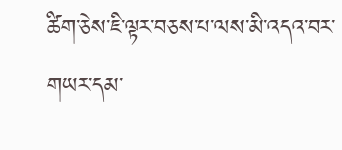ཚིག་ཅེས་ཇི་ལྟར་བཅས་པ་ལས་མི་འདའ་བར་གཡར་དམ་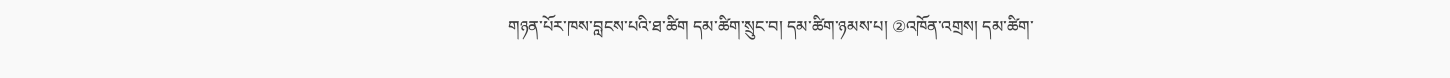གཉན་པོར་ཁས་བླངས་པའི་ཐ་ཚིག དམ་ཚིག་སྲུང་བ། དམ་ཚིག་ཉམས་པ། ②འཁོན་འགྲས། དམ་ཚིག་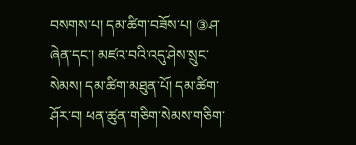བསགས་པ། དམ་ཚིག་བཟོས་པ། ③ཤ་ཞེན་དང་། མཛའ་བའི་འདུ་ཤེས་སྲུང་སེམས། དམ་ཚིག་མཐུན་པོ། དམ་ཚིག་ཤོར་བ། ཕན་ཚུན་གཅིག་སེམས་གཅིག་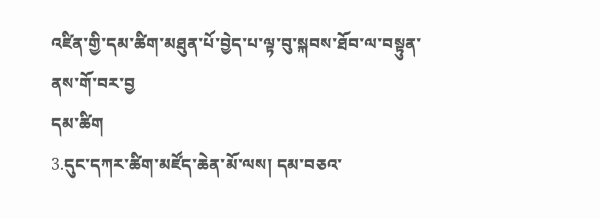འཛིན་གྱི་དམ་ཚིག་མཐུན་པོ་བྱེད་པ་ལྟ་བུ་སྐབས་ཐོབ་ལ་བསྟུན་ནས་གོ་བར་བྱ
དམ་ཚིག
3.དུང་དཀར་ཚིག་མཛོད་ཆེན་མོ་ལས། དམ་བཅའ་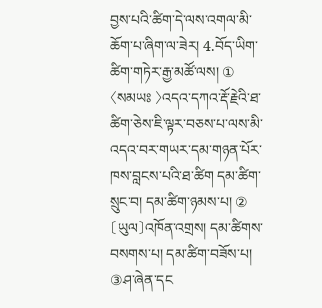བྱས་པའི་ཚིག་དེ་ལས་འགལ་མི་ཆོག་པ་ཞིག་ལ་ཟེར། 4.བོད་ཡིག་ཚིག་གཏེར་རྒྱ་མཚོ་ལས། ①〈སམཡཿ 〉འདའ་དཀའ་རྡོ་རྗེའི་ཐ་ཚིག་ཅེས་ཇི་ལྟར་བཅས་པ་ལས་མི་འདའ་བར་གཡར་དམ་གཉན་པོར་ཁས་བླངས་པའི་ཐ་ཚིག དམ་ཚིག་སྲུང་བ། དམ་ཚིག་ཉམས་པ། ②〔ཡུལ〕འཁོན་འགྲས། དམ་ཚིགས་བསགས་པ། དམ་ཚིག་བཟོས་པ། ③ཤ་ཞེན་དང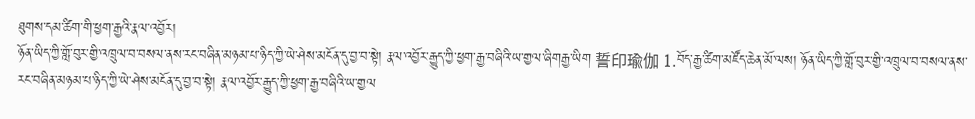ཐུགས་དམ་ཚིག་གི་ཕྱག་རྒྱའི་རྣལ་འབྱོར།
ཉོན་ཡིད་ཀྱི་གློ་བུར་གྱི་འཁྲུལ་བ་བསལ་ནས་རང་བཞིན་མཉམ་པ་ཉིད་ཀྱི་ཡེ་ཤེས་མངོན་དུ་བྱ་བ་སྟེ། རྣལ་འབྱོར་རྒྱུད་ཀྱི་ཕྱག་རྒྱ་བཞིའི་ཡ་གྱལ་ཞིགརྒྱ་ཡིག 誓印瑜伽 1.བོད་རྒྱ་ཚིག་མཛོད་ཆེན་མོ་ལས། ཉོན་ཡིད་ཀྱི་གློ་བུར་གྱི་འཁྲུལ་བ་བསལ་ནས་རང་བཞིན་མཉམ་པ་ཉིད་ཀྱི་ཡེ་ཤེས་མངོན་དུ་བྱ་བ་སྟེ། རྣལ་འབྱོར་རྒྱུད་ཀྱི་ཕྱག་རྒྱ་བཞིའི་ཡ་གྱལ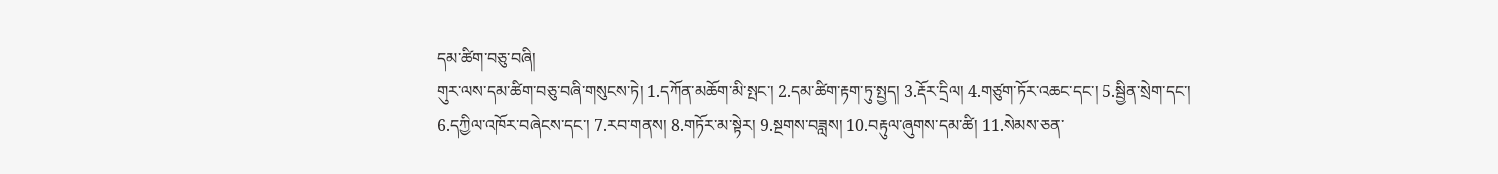དམ་ཚིག་བཅུ་བཞི།
གུར་ལས་དམ་ཚིག་བཅུ་བཞི་གསུངས་ཏེ། 1.དཀོན་མཆོག་མི་སྤང་། 2.དམ་ཚིག་རྟག་ཏུ་སྤྱད། 3.རྡོར་དྲིལ། 4.གཙུག་ཏོར་འཆང་དང་། 5.སྦྱིན་སྲེག་དང་། 6.དཀྱིལ་འཁོར་བཞེངས་དང་། 7.རབ་གནས། 8.གཏོར་མ་སྟེར། 9.སྔགས་བཟླས། 10.བརྟུལ་ཞུགས་དམ་ཚི། 11.སེམས་ཅན་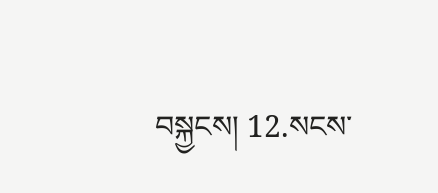བསྐྱངས། 12.སངས་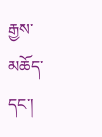རྒྱས་མཆོད་དང་།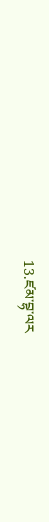13.ཛམ་བྷ་ལར